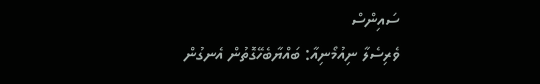ސައިންސް
ވެރިސެލާ ނިއުމޯނިއާ: ބައްޔާބެހޭގޮތުން އެނގުން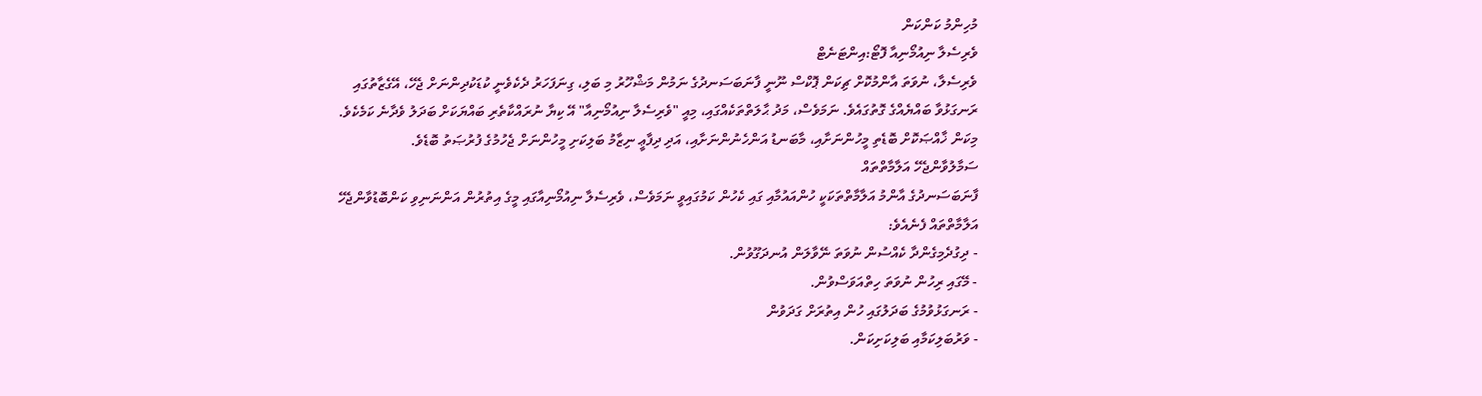މުހިންމު ކަންކަން
ވެރިސެލާ ނިއުމޯނިއާ ފޮޓޯ:އިންޓަނެޓް
ވެރިސެލާ، ނުވަތަ އާންމުކޮށް ޗިކަން ޕޮކްސް ނޫނީ ފާނަބަސަނދުގެ ނަމުން މަޝްހޫރު މި ބަލި، ގިނަފަހަރު ދެކެވެނީ ކުޑަކުދިންނަށް ޖެހޭ، އޭގެޒާތުގައި ރަނގަޅުވާ ބައްޔެއްގެ ގޮތުގައެވެ. ނަމަވެސް، މަދު ޙާލަތްތަކެއްގައި، މިއީ "ވެރިސެލާ ނިއުމޯނިއާ" އޭ ކިޔާ ނުރައްކާތެރި ބައްޔަކަށް ބަދަލު ވެދާނެ ކަމެކެވެ. މިކަން ޚާއްޞަކޮށް ބޮޑެތި މީހުންނަށާއި، މާބަނޑު އަންހެނުންނަށާއި، އަދި ދިފާޢީ ނިޒާމު ބަލިކަށި މީހުންނަށް ޖެހުމުގެ ފުރުޞަތު ބޮޑެވެ.
ސަމާލުވާންޖެހޭ އަލާމާތްތައް
ފާނަބަސަނދުގެ އާންމު އަލާމާތްތަކަކީ ހުންއައުމާއި ގައި ކެހުން ކަމުގައިވީ ނަމަވެސް، ވެރިސެލާ ނިއުމޯނިއާގައި މީގެ އިތުރުން އަންނަނިވި ކަންބޮޑުވާންޖެހޭ އަލާމާތްތައް ފެނެއެވެ:
- ދިގުދެމިގެންދާ ކެއްސުން ނުވަތަ ނޭވާލަން އުނދަގޫވުން.
- މޭގައި ރިހުން ނުވަތަ ހިތްއަވަސްވުން.
- ރަނގަޅުވުމުގެ ބަދަލުގައި ހުން އިތުރަށް ގަދަވުން
- ވަރުބަލިކަމާއި ބަލިކަށިކަން.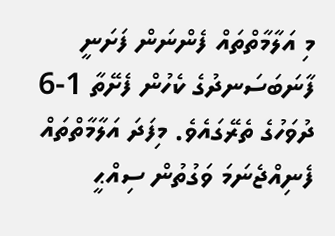މި އަލާމާތްތައް ފެންނަން ފަށަނީ ފާނަބަސަނދުގެ ކެހުން ފެށޭތާ 1-6 ދުވަހުގެ ތެރޭގައެވެ. މިފަދަ އަލާމާތްތައް ފެނިއްޖެނަމަ ވަގުތުން ސިއްޙީ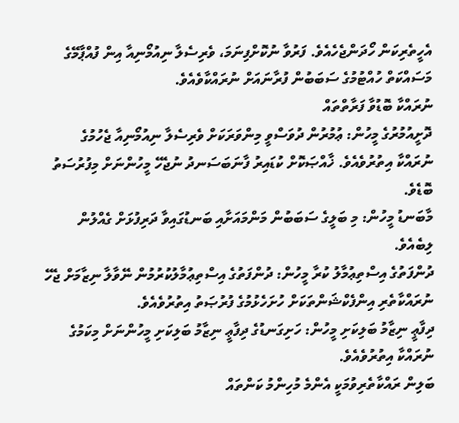އެހީތެރިކަން ހޯދަންޖެހެއެވެ. ފަރުވާ ނުކޮށްފިނަމަ، ވެރިސެލާ ނިއުމޯނިއާ އިން ފުއްޕާމޭގެ މަސައްކަތް ހުއްޓުމުގެ ސަބަބުން ފުރާނައަށް ނުރައްކާވެއެވެ.
ނުރައްކާ ބޮޑުވާ ފަރާތްތައް
ދޮށީއުމުރުގެ މީހުން: ޢުމުރުން ދުވަސްވީ މިންވަރަކަށް ވެރިސެލާ ނިއުމޯނިއާ ޖެހުމުގެ ނުރައްކާ އިތުރުވެއެވެ. ޚާއްޞަކޮށް ކުޑައިރު ފާނަބަސަނދު ނުޖެހޭ މީހުންނަށް މިފުރުސަތު ބޮޑެވެ.
މާބަނޑު މީހުން: މި ބަލީގެ ސަބަބުން މަންމައަށާއި ބަނޑުގައިވާ ދަރިފުޅަށް ގެއްލުން ލިބެއެވެ.
ދުންފަތުގެ އިސްތިޢުމާލު ކުރާ މީހުން: ދުންފަތުގެ އިސްތިޢުމާލުކުރުމުން ނޭވާލާ ނިޒާމަށް ޖެހޭ ނުރައްކާތެރި އިންފެކްޝަންތަކަށް ހުށަހެޅުމުގެ ފުރުޞަތު އިތުރުވެއެވެ.
ދިފާޢީ ނިޒާމު ބަލިކަށި މީހުން: ހަށިގަނޑުގެ ދިފާޢީ ނިޒާމު ބަލިކަށި މީހުންނަށް މިކަމުގެ ނުރައްކާ އިތުރުވެއެވެ.
ބަލިން ރައްކާތެރިވުމަކީ އެންމެ މުހިންމު ކަންތައް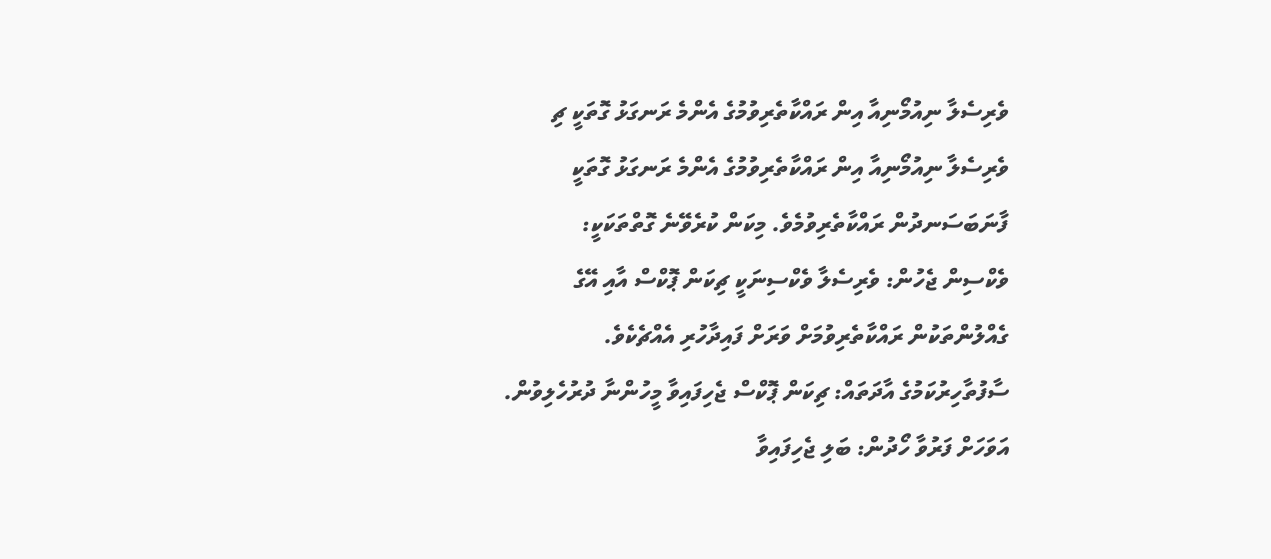ވެރިސެލާ ނިއުމޯނިއާ އިން ރައްކާތެރިވުމުގެ އެންމެ ރަނގަޅު ގޮތަކީ ޗި
ވެރިސެލާ ނިއުމޯނިއާ އިން ރައްކާތެރިވުމުގެ އެންމެ ރަނގަޅު ގޮތަކީ ފާނަބަސަނދުން ރައްކާތެރިވުމެވެ. މިކަން ކުރެވޭނެ ގޮތްތަކަކީ:
ވެކްސިން ޖެހުން: ވެރިސެލާ ވެކްސިނަކީ ޗިކަން ޕޮކްސް އާއި އޭގެ ގެއްލުންތަކުން ރައްކާތެރިވުމަށް ވަރަށް ފައިދާހުރި އެއްޗެކެވެ.
ސާފުތާހިރުކަމުގެ އާދަތައް: ޗިކަން ޕޮކްސް ޖެހިފައިވާ މީހުންނާ ދުރުހެލިވުން.
އަވަހަށް ފަރުވާ ހޯދުން: ބަލި ޖެހިފައިވާ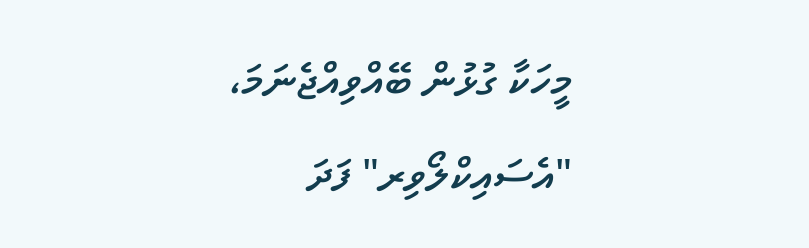މީހަކާ ގުޅުން ބޭއްވިއްޖެނަމަ، "އެސައިކްލޯވިރ" ފަދަ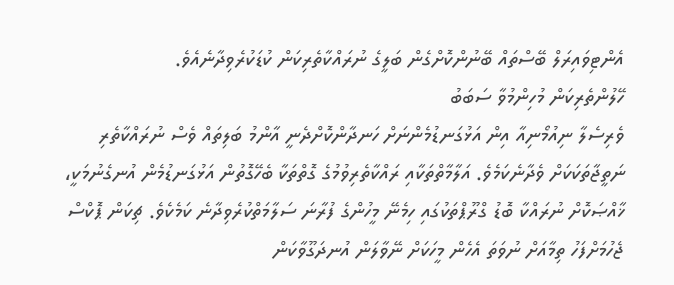އެންޓިވައިރަލް ބޭސްތައް ބޭނުންކޮށްގެން ބަލީގެ ނުރައްކާތެރިކަން ކުޑަކުރެވިދާނެއެވެ.
ހޭލުންތެރިކަން މުހިންމުވާ ސަބަބު
ވެރިސެލާ ނިއުމޯނިއާ އިން އަޅުގަނޑުމެންނަށް ހަނދާންކޮށްދެނީ އާންމު ބަލިތައް ވެސް ނުރައްކާތެރި ނަތީޖާތަކަކަށް ވެދާނެކަމެވެ. އަލާމާތްތަކާއި ރައްކާތެރިވުމުގެ ގޮތްތަކާ ބެހޭގޮތުން އަޅުގަނޑުމެން އުނގެނުމަކީ، ޚާއްޞަކޮށް ނުރައްކާ ބޮޑު ގްރޫޕްތަކުގައި ހިމެނޭ މީހުންގެ ފުރާނަ ސަލާމަތްކުރެވިދާނެ ކަމެކެވެ. ޗިކަން ޕޮކްސް ޖެހުމަށްފަހު ތިމާއަށް ނުވަތަ އެހެން މީހަކަށް ނޭވާލަން އުނދަގޫވާކަން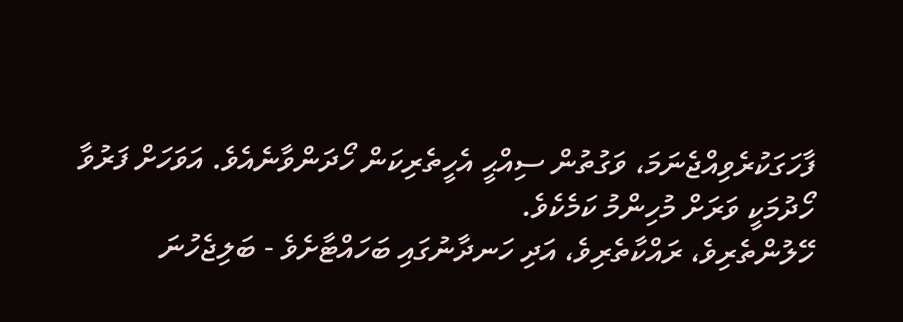ފާހަގަކުރެވިއްޖެނަމަ، ވަގުތުން ސިއްޙީ އެހީތެރިކަން ހޯދަންވާނެއެވެ. އަވަހަށް ފަރުވާ ހޯދުމަކީ ވަރަށް މުހިންމު ކަމެކެވެ.
ހޭލުންތެރިވެ، ރައްކާތެރިވެ، އަދި ހަނދާނުގައި ބަހައްޓާށެވެ - ބަލިޖެހުނަ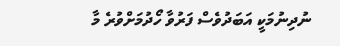ނުދިނުމަކީ އަބަދުވެސް ފަރުވާ ހޯދުމަށްވުރެ މާ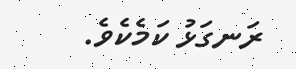ރަނގަޅު ކަމެކެވެ.